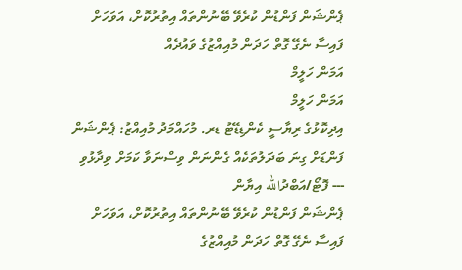ޕެންޝަން ފަންޑުން ކުރެވޭ ބޭނުންތައް އިތުރުކޮށް، އަވަހަށް ފައިސާ ނެގޭ ގޮތް ހަދަން މުއިއްޒުގެ ވައުދެއް
އަމަން ހަލީމް
އަމަން ހަލީމް
އިދިކޮޅުގެ ރިޔާސީ ކެންޑިޑޭޓު ޑރ. މުހައްމަދު މުއިއްޒު: ޕެންޝަން ފަންޑަށް ގިނަ ބަދަލުތަކެއް ގެންނަން ވިސްނަވާ ކަމަށް ވިދާޅުވި --- ފޮޓޯ/އަބްދުالله އިޔާން
ޕެންޝަން ފަންޑުން ކުރެވޭ ބޭނުންތައް އިތުރުކޮށް، އަވަހަށް ފައިސާ ނެގޭ ގޮތް ހަދަން މުއިއްޒުގެ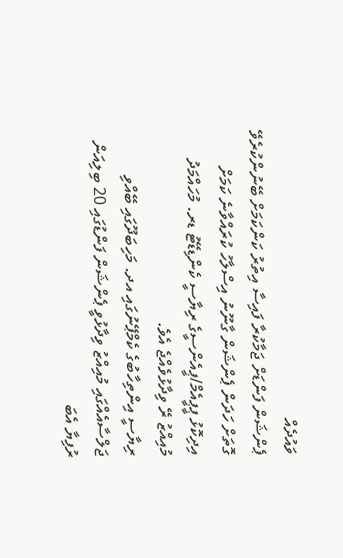ވައުދެއް
ޕެންޝަން ފަންޑަށް ޖަމާކުރާ ފައިސާ އިތުރު ކަންކަމަށް ބޭނުންކުރެވޭ ގޮތަށް ހަދަން ޕެންޝަން ގާނޫނު އިސްލާހު ކުރައްވާނެ ކަމަށް އިދިކޮޅު ޕީޕީއެމް/ޕީއެންސީގެ ރިޔާސީ ކެންޑިޑޭޓު ޑރ. މުހައްމަދު މުއިއްޒު ރޭ ވިދާޅުވެއްޖެ އެވެ.
ރިޔާސީ އިންތިހާބުގެ ކެމްޕޭނުގައި އދ. މަހިބަދޫގައި ބޭއްވި ޖަލްސާއެއްގައި މުއިއްޒު ވިދާޅުވީ ޕެންޝަން ފަންޑުގައި 20 ބިލިއަން ރުފިޔާ އެބަ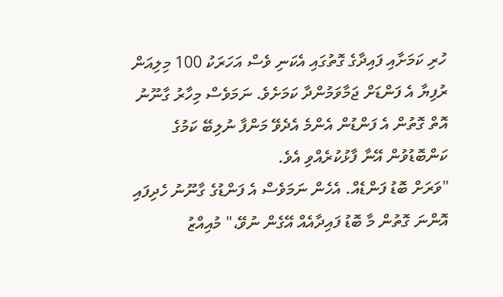ހުރި ކަމަށާއި ފައިދާގެ ގޮތުގައި އެކަނި ވެސް އަހަރަކު 100 މިލިއަން ރުފިޔާ އެ ފަންޑަށް ޖަމާވަމުންދާ ކަމަށެވެ. ނަމަވެސް މިހާރު ގާނޫނު އޮތް ގޮތުން އެ ފަންޑުން އެންމެ އެދެވޭ މަންފާ ނުލިބޭ ކަމުގެ ކަންބޮޑުވުން އޭނާ ފާޅުކުރެއްވި އެވެ.
"ވަރަށް ބޮޑު ފަންޑެއް. އެހެން ނަމަވެސް އެ ފަންޑުގެ ގާނޫނު ހެދިފައި އޮންނަ ގޮތުން މާ ބޮޑު ފައިދާއެއް އޭގެން ނުވޭ،" މުއިއްޒު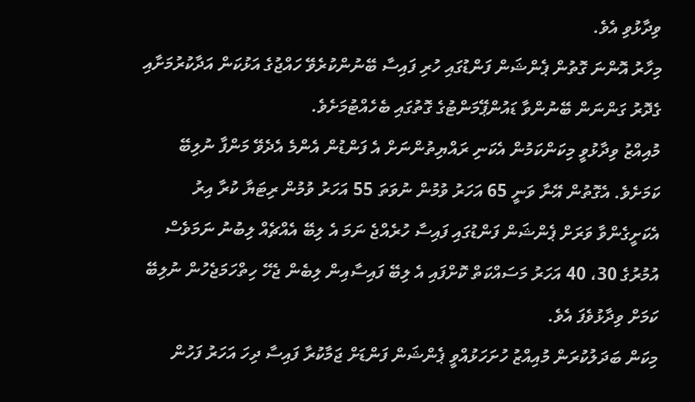ވިދާޅުވި އެވެ.
މިހާރު އޮންނަ ގޮތުން ޕެންޝަން ފަންޑުގައި ހުރި ފައިސާ ބޭނުންކުރެވޭ ހައްޖުގެ އަޅުކަން އަދާކުރުމަށާއި ގެދޮރު ގަންނަން ބޭނުންވާ ޑައުންޕޭމަންޓުގެ ގޮތުގައި ބެހެއްޓުމަށެވެ.
މުއިއްޒު ވިދާޅުވީ މިކަންކަމުން އެކަނި ރައްޔިތުންނަށް އެ ފަންޑުން އެންމެ އެދެވޭ މަންފާ ނުލިބޭ ކަމަށެވެ. އެގޮތުން އޭނާ ވަނީ 65 އަހަރު ވުމުން ނުވަތަ 55 އަހަރު ވުމުން ރިޓަޔާ ކުރާ އިރު އެކަށީގެންވާ ވަރަށް ޕެންޝަން ފަންޑުގައި ފައިސާ ހުރެއްޖެ ނަމަ އެ ލިބޭ އެއްޗެއް ލިބުނު ނަމަވެސް އުމުރުގެ 30، 40 އަހަރު މަސައްކަތް ކޮށްފައި އެ ލިބޭ ފައިސާއިން ލިބެން ޖެހޭ ހިތްހަމަޖެހުން ނުލިބޭ ކަމަށް ވިދާޅުވެފަ އެވެ.
މިކަން ބަދަލުކުރަން މުއިއްޒު ހުށަހަޅުއްވީ ޕެންޝަން ފަންޑަށް ޖަމާކުރާ ފައިސާ ދިހަ އަހަރު ފަހުން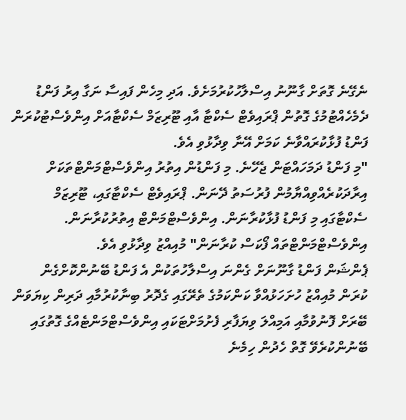ނެގޭނެ ގޮތަށް ގާނޫނު އިސްލާހުކުރުމަށެވެ. އަދި މިހެން ފައިސާ ނަގާ އިރު ފަންޑު ދެމެހެއްޓުމުގެ ގޮތުން ޕްރައިވެޓް ސެކްޓާ އާއި ޓޫރިޒަމް ސެކްޓާއަށް އިންވެސްޓުކުރަން ފަންޑު ފުޅާކުރައްވާނެ ކަމަށް އޭނާ ވިދާޅުވި އެވެ.
"މި ފަންޑު ދަމަހައްޓަން ޖެހޭނެ. މި ފަންޑުން އިތުރު އިންވެސްޓްމަންޓްތަކަށް އިރާދަކުރެއްވިއްޔާމުން ފުރުސަތު ދޭނަން. ޕްރައިވެޓް ސެކްޓާގައި، ޓޫރިޒަމް ސެކްޓާގައި މި ފަންޑު ފުޅާކުރާނަން. އިންވެސްޓްމަންޓް އިތުރުކުރާނަން. އިންވެސްޓްމަންޓްތައް ފޯކަސް ކުރާނަން" މުއިއްޒު ވިދާޅުވި އެވެ.
ޕެންޝަން ފަންޑު ގާނޫނަށް ގެންނަ އިސްލާހުތަކުން އެ ފަންޑު ބޭނުންކޮށްގެން ކުރަން މުއިއްޒު ހުށަހަޅުއްވާ ކަންކަމުގެ ތެރޭގައި ގެދޮރު ބިނާކުރުމާއި ދަރިން ކިޔަވަން ބޭރަށް ފޮނުވުމާއި އަމިއްލަ ވިޔަފާރި ފެށުމަށްޓަކައި އިންވެސްޓްމަންޓެއްގެ ގޮތުގައި ބޭނުންކުރެވޭ ގޮތް ހެދުން ހިމެނެ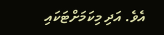އެވެ. އަދި މިކަމަށްޓަކައި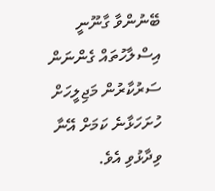ބޭނުންވާ ގާނޫނީ އިސްލާހުތައް ގެންނަން ސަރުކާރުން މަޖިލީހަށް ހުށަހަޅާނެ ކަމަށް އޭނާ ވިދާޅުވި އެވެ.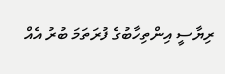ރިޔާސީ އިންތިހާބުގެ ފުރަތަމަ ބުރު އެއް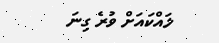ލައްކައަށް ވުރެ ގިނަ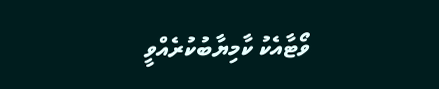ވޯޓާއެކު ކާމިޔާބުކުރެއްވީ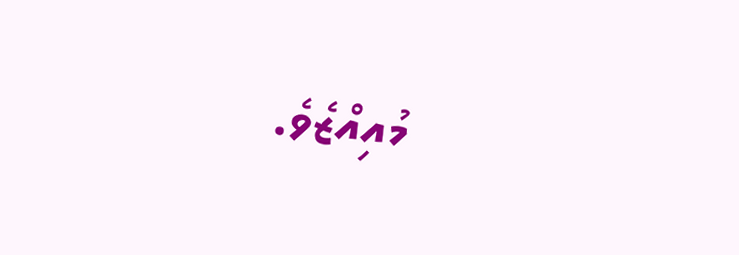މުއިއްޒެވެ.